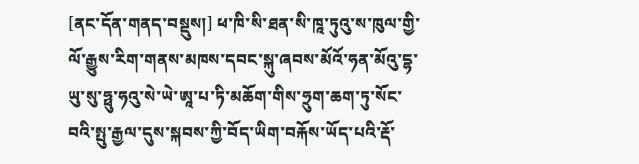[ནང་དོན་གནད་བསྡུས།] ཕ་ཁི་སི་ཐན་སི་ཁཱ་ཏུའུ་ས་ཁུལ་གྱི་ལོ་རྒྱུས་རིག་གནས་མཁས་དབང་སྐུ་ཞབས་མོའོ་ཧན་མོའུ་དྷ་ཡུ་སུ་ཧྥུ་ཧའུ་སེ་ཡེ་ཨཱ་པ་ཏི་མཆོག་གིས་ཧྲུག་ཆག་ཏུ་སོང་བའི་སྤུ་རྒྱལ་དུས་སྐབས་ཀྱི་བོད་ཡིག་བརྐོས་ཡོད་པའི་རྡོ་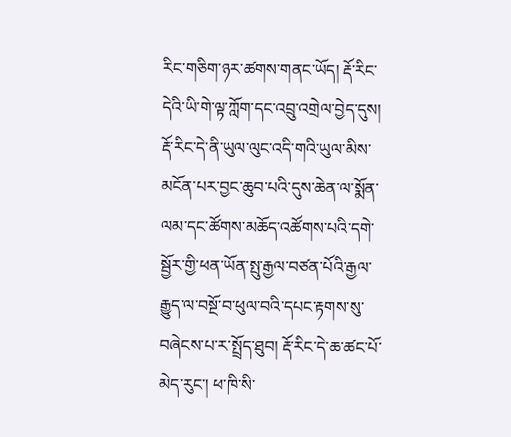རིང་གཅིག་ཉར་ཚགས་གནང་ཡོད། རྡོ་རིང་དེའི་ཡི་གེ་ལྟ་ཀློག་དང་འབྲུ་འགྲེལ་བྱེད་དུས། རྡོ་རིང་དེ་ནི་ཡུལ་ལུང་འདི་གའི་ཡུལ་མིས་མངོན་པར་བྱང་ཆུབ་པའི་དུས་ཆེན་ལ་སྨོན་ལམ་དང་ཚོགས་མཆོད་འཚོགས་པའི་དགེ་སྦྱོར་གྱི་ཕན་ཡོན་སྤུ་རྒྱལ་བཙན་པོའི་རྒྱལ་རྒྱུད་ལ་བསྔོ་བ་ཕུལ་བའི་དཔང་རྟགས་སུ་བཞེངས་པ་ར་སྤྲོད་ཐུབ། རྡོ་རིང་དེ་ཆ་ཚང་པོ་མེད་རུང་། ཕ་ཁི་སི་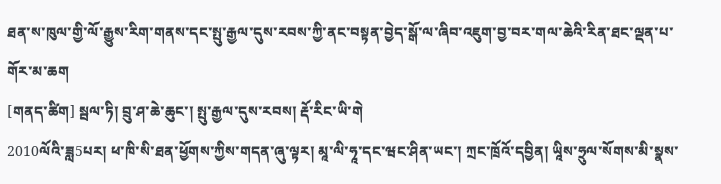ཐན་ས་ཁུལ་གྱི་ལོ་རྒྱུས་རིག་གནས་དང་སྤུ་རྒྱལ་དུས་རབས་ཀྱི་ནང་བསྟན་བྱེད་སྒོ་ལ་ཞིབ་འཇུག་བྱ་བར་གལ་ཆེའི་རིན་ཐང་ལྡན་པ་གོར་མ་ཆག
[གནད་ཚིག] སྦལ་ཏི། བྲུ་ཤ་ཆེ་ཆུང་། སྤུ་རྒྱལ་དུས་རབས། རྡོ་རིང་ཡི་གེ
2010ལོའི་ཟླ5པར། ཕ་ཁི་སི་ཐན་ཕྱོགས་ཀྱིས་གདན་ཞུ་ལྟར། མཱ་ལི་ཧཱ་དང་ཝང་ཤིན་ཡང་། ཀྲང་ཁྲོའོ་དབྱིན། ཡཱིས་ཧྲུལ་སོགས་མི་སྣས་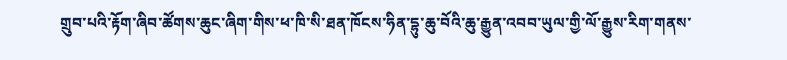གྲུབ་པའི་རྟོག་ཞིབ་ཚོགས་ཆུང་ཞིག་གིས་ཕ་ཁི་སི་ཐན་ཁོངས་ཧིན་དྷུ་ཆུ་བོའི་ཆུ་རྒྱུན་འབབ་ཡུལ་གྱི་ལོ་རྒྱུས་རིག་གནས་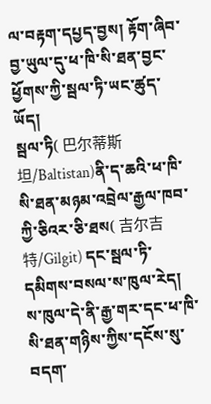ལ་བརྟག་དཔྱད་བྱས། རྟོག་ཞིབ་བྱ་ཡུལ་དུ་ཕ་ཁི་སི་ཐན་བྱང་ཕྱོགས་ཀྱི་སྦལ་ཏི་ཡང་ཚུད་ཡོད།
སྦལ་ཏི( 巴尔蒂斯坦/Baltistan)ནི་ད་ཆའི་ཕ་ཁི་སི་ཐན་མཉམ་འབྲེལ་རྒྱལ་ཁབ་ཀྱི་ཅིའར་ཅི་ཐས( 吉尔吉特/Gilgit) དང་སྦལ་ཏི་དམིགས་བསལ་ས་ཁུལ་རེད། ས་ཁུལ་དེ་ནི་རྒྱ་གར་དང་ཕ་ཁི་སི་ཐན་གཉིས་ཀྱིས་དངོས་སུ་བདག་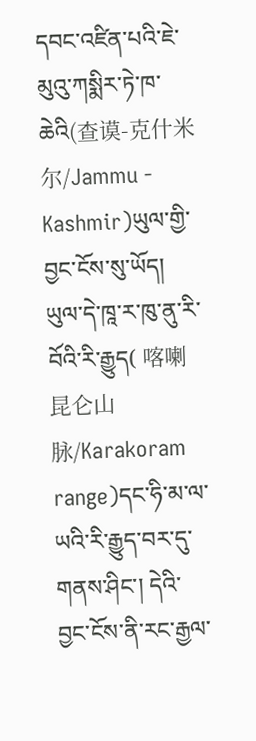དབང་འཛིན་པའི་ཇེ་མུའུ་ཀསྨིར་ཏེ་ཁ་ཆེའི(查谟-克什米尔/Jammu - Kashmir)ཡུལ་གྱི་བྱང་ངོས་སུ་ཡོད། ཡུལ་དེ་ཁཱ་ར་ཁུ་ནུ་རི་བོའི་རི་རྒྱུད( 喀喇昆仑山脉/Karakoram range)དང་ཧི་མ་ལ་ཡའི་རི་རྒྱུད་བར་དུ་གནས་ཤིང་། དེའི་བྱང་ངོས་ནི་རང་རྒྱལ་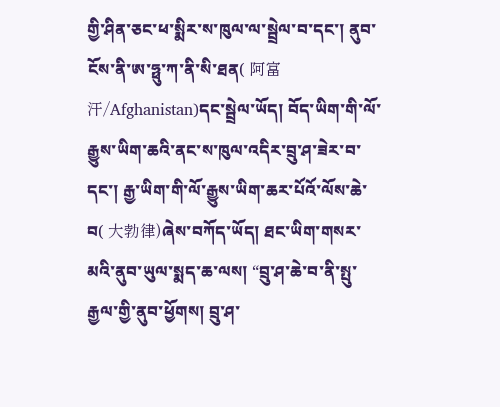གྱི་ཤིན་ཅང་ཕ་སྨིར་ས་ཁུལ་ལ་སྦྲེལ་བ་དང་། ནུབ་ངོས་ནི་ཨ་ཧྥུ་ཀ་ནི་སི་ཐན( 阿富汗/Afghanistan)དང་སྦྲེལ་ཡོད། བོད་ཡིག་གི་ལོ་རྒྱུས་ཡིག་ཆའི་ནང་ས་ཁུལ་འདིར་བྲུ་ཤ་ཟེར་བ་དང་། རྒྱ་ཡིག་གི་ལོ་རྒྱུས་ཡིག་ཆར་པོའོ་ལོས་ཆེ་བ( 大勃律)ཞེས་བཀོད་ཡོད། ཐང་ཡིག་གསར་མའི་ནུབ་ཡུལ་སྨད་ཆ་ལས། “བྲུ་ཤ་ཆེ་བ་ནི་སྤུ་རྒྱལ་གྱི་ནུབ་ཕྱོགས། བྲུ་ཤ་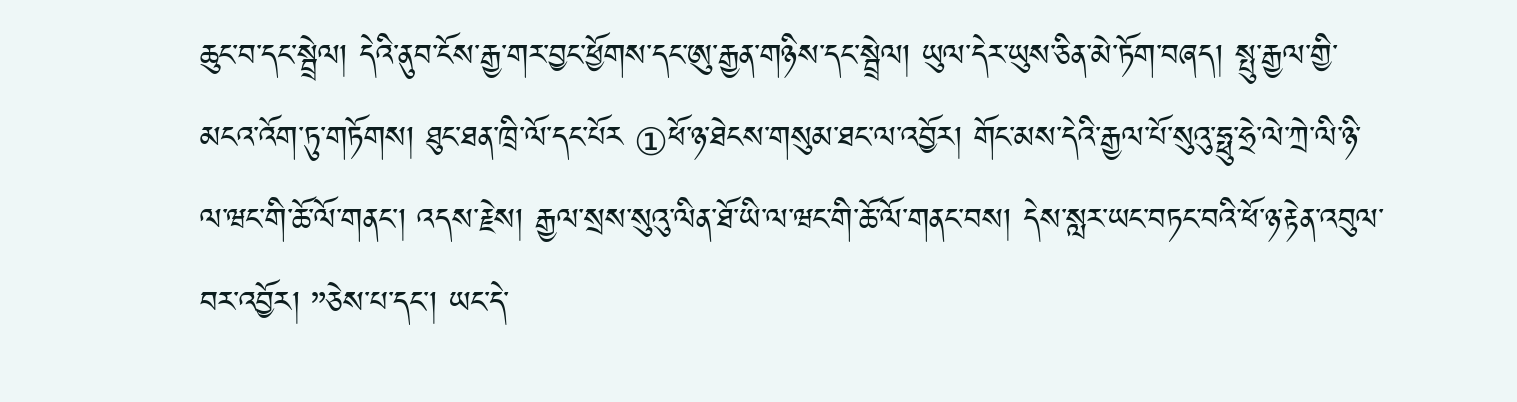ཆུང་བ་དང་སྦྲེལ། དེའི་ནུབ་ངོས་རྒྱ་གར་བྱང་ཕྱོགས་དང་ཨུ་རྒྱན་གཉིས་དང་སྦྲེལ། ཡུལ་དེར་ཡུས་ཅིན་མེ་ཏོག་བཞད། སྤུ་རྒྱལ་གྱི་མངའ་འོག་ཏུ་གཏོགས། ཐུང་ཐན་ཁྲི་ལོ་དང་པོར ①ཕོ་ཉ་ཐེངས་གསུམ་ཐང་ལ་འབྱོར། གོང་མས་དེའི་རྒྱལ་པོ་སུའུ་ཧྥུ་ཧྲེ་ལེ་ཀྲེ་ལི་ཉི་ལ་ཝང་གི་ཆོ་ལོ་གནང་། འདས་རྗེས། རྒྱལ་སྲས་སུའུ་ལིན་ཐོ་ཡི་ལ་ཝང་གི་ཆོ་ལོ་གནང་བས། དེས་སླར་ཡང་བཏང་བའི་ཕོ་ཉ་རྟེན་འབུལ་བར་འབྱོར། ”ཅེས་པ་དང་། ཡང་དེ་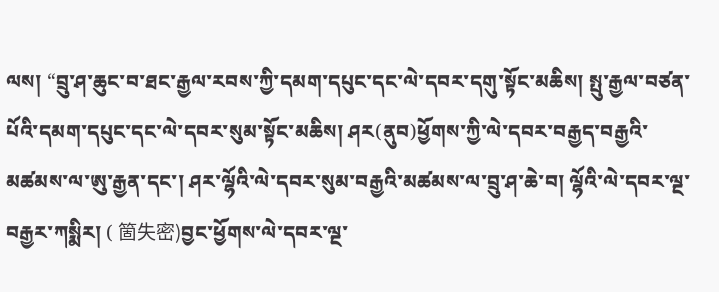ལས། “བྲུ་ཤ་ཆུང་བ་ཐང་རྒྱལ་རབས་ཀྱི་དམག་དཔུང་དང་ལེ་དབར་དགུ་སྟོང་མཆིས། སྤུ་རྒྱལ་བཙན་པོའི་དམག་དཔུང་དང་ལེ་དབར་སུམ་སྟོང་མཆིས། ཤར(ནུབ)ཕྱོགས་ཀྱི་ལེ་དབར་བརྒྱད་བརྒྱའི་མཚམས་ལ་ཨུ་རྒྱན་དང་། ཤར་ལྷོའི་ལེ་དབར་སུམ་བརྒྱའི་མཚམས་ལ་བྲུ་ཤ་ཆེ་བ། ལྷོའི་ལེ་དབར་ལྔ་བརྒྱར་ཀསྨིར། ( 箇失密)བྱང་ཕྱོགས་ལེ་དབར་ལྔ་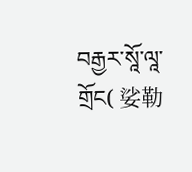བརྒྱར་སཱོ་ལཱ་གྲོང( 娑勒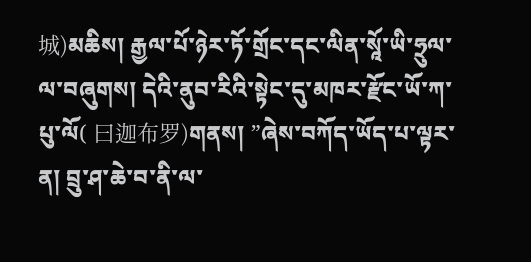城)མཆིས། རྒྱལ་པོ་ཉེར་ཏོ་གྲོང་དང་ལིན་སཱོ་ཡི་ཧྲུལ་ལ་བཞུགས། དེའི་ནུབ་རིའི་སྟེང་དུ་མཁར་རྫོང་ཡོ་ཀ་པུ་ལོ( 曰迦布罗)གནས། ”ཞེས་བཀོད་ཡོད་པ་ལྟར་ན། བྲུ་ཤ་ཆེ་བ་ནི་ལ་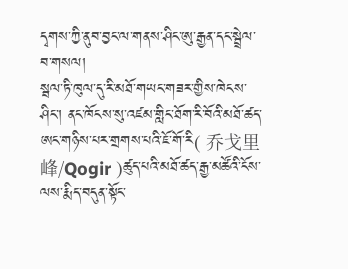དྭགས་ཀྱི་ནུབ་བྱང་ལ་གནས་ཤིང་ཨུ་རྒྱན་དང་སྦྲེལ་བ་གསལ།
སྦལ་ཏི་ཁུལ་དུ་རི་མཐོ་གཡང་གཟར་གྱིས་ཁེངས་ཤིང་། ནང་ཁོངས་སུ་འཛམ་གླིང་ཐོག་རི་བོའི་མཐོ་ཚད་ཨང་གཉིས་པར་གྲགས་པའི་ཇོ་གོ་རི( 乔戈里峰/Qogir )ཚུད་པའི་མཐོ་ཚད་རྒྱ་མཚོའི་ངོས་ལས་རྨིད་བདུན་སྟོང་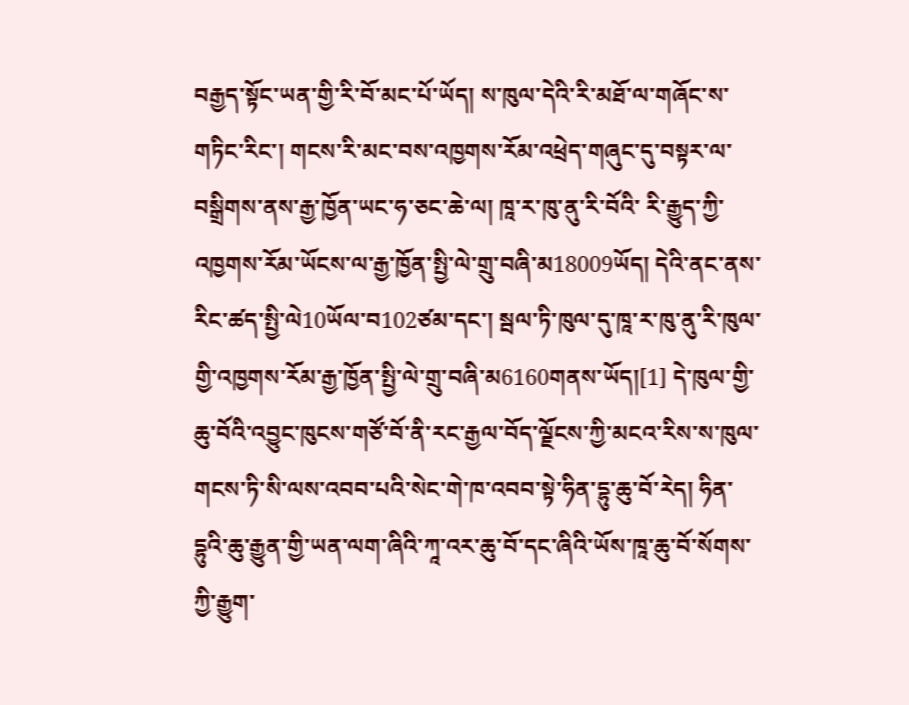བརྒྱད་སྟོང་ཡན་གྱི་རི་བོ་མང་པོ་ཡོད། ས་ཁུལ་དེའི་རི་མཐོ་ལ་གཞོང་ས་གཏིང་རིང་། གངས་རི་མང་བས་འཁྱགས་རོམ་འཕྲེད་གཞུང་དུ་བསྟར་ལ་བསྒྲིགས་ནས་རྒྱ་ཁྱོན་ཡང་ཧ་ཅང་ཆེ་ལ། ཁཱ་ར་ཁུ་ནུ་རི་བོའི་ རི་རྒྱུད་ཀྱི་འཁྱགས་རོམ་ཡོངས་ལ་རྒྱ་ཁྱོན་སྤྱི་ལེ་གྲུ་བཞི་མ18009ཡོད། དེའི་ནང་ནས་རིང་ཚད་སྤྱི་ལེ10ཡོལ་བ102ཙམ་དང་། སྦལ་ཏི་ཁུལ་དུ་ཁཱ་ར་ཁུ་ནུ་རི་ཁུལ་གྱི་འཁྱགས་རོམ་རྒྱ་ཁྱོན་སྤྱི་ལེ་གྲུ་བཞི་མ6160གནས་ཡོད།[1] དེ་ཁུལ་གྱི་ཆུ་བོའི་འབྱུང་ཁུངས་གཙོ་བོ་ནི་རང་རྒྱལ་བོད་ལྗོངས་ཀྱི་མངའ་རིས་ས་ཁུལ་གངས་ཏི་སི་ལས་འབབ་པའི་སེང་གེ་ཁ་འབབ་སྟེ་ཧིན་དྷུ་ཆུ་བོ་རེད། ཧིན་དྷུའི་ཆུ་རྒྱུན་གྱི་ཡན་ལག་ཞིའི་ཀཱ་འར་ཆུ་བོ་དང་ཞིའི་ཡོས་ཁཱ་ཆུ་བོ་སོགས་ཀྱི་རྒྱུག་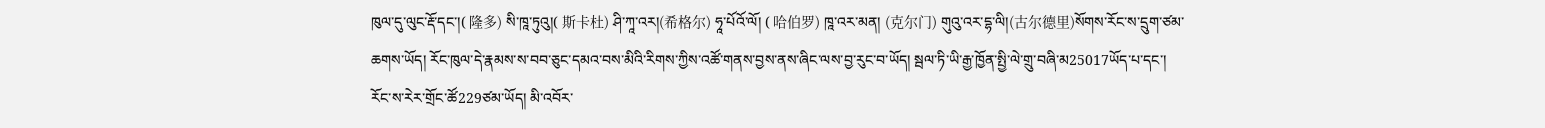ཁུལ་དུ་ལུང་རྡོ་དང་།( 隆多) སི་ཁཱ་ཏུའུ།( 斯卡杜) ཤི་ཀཱ་འར།(希格尔) ཧཱ་པོའོ་ལོ། ( 哈伯罗) ཁཱ་འར་མན། (克尔门) གུའུ་འར་དྷ་ལི།(古尔德里)སོགས་རོང་ས་དྲུག་ཙམ་ཆགས་ཡོད། རོང་ཁུལ་དེ་རྣམས་ས་བབ་ཅུང་དམའ་བས་མིའི་རིགས་ཀྱིས་འཚོ་གནས་བྱས་ནས་ཞིང་ལས་བྱ་རུང་བ་ཡོད། སྦལ་ཏི་ཡི་རྒྱ་ཁྱོན་སྤྱི་ལེ་གྲུ་བཞི་མ25017ཡོད་པ་དང་། རོང་ས་རེར་གྲོང་ཚོ229ཙམ་ཡོད། མི་འབོར་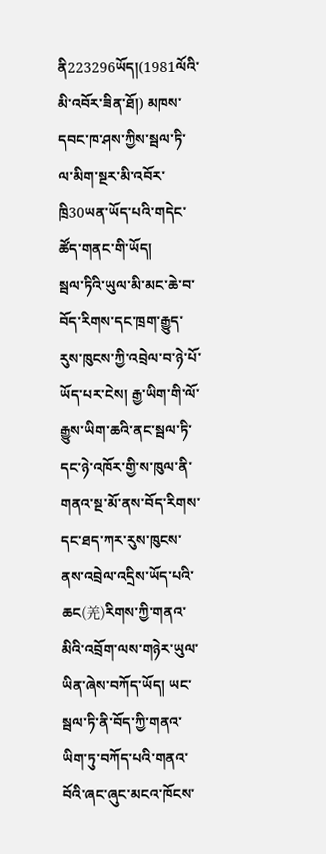ནི223296ཡོད།(1981ལོའི་མི་འབོར་ཟིན་ཐོ།) མཁས་དབང་ཁ་ཤས་ཀྱིས་སྦལ་ཏི་ལ་མིག་སྔར་མི་འབོར་ཁྲི30ཡན་ཡོད་པའི་གདེང་ཚོད་གནང་གི་ཡོད།
སྦལ་ཏིའི་ཡུལ་མི་མང་ཆེ་བ་བོད་རིགས་དང་ཁྲག་རྒྱུད་རུས་ཁུངས་ཀྱི་འབྲེལ་བ་ཉེ་པོ་ཡོད་པར་ངེས། རྒྱ་ཡིག་གི་ལོ་རྒྱུས་ཡིག་ཆའི་ནང་སྦལ་ཏི་དང་ཉེ་འཁོར་གྱི་ས་ཁུལ་ནི་གནའ་སྔ་མོ་ནས་བོད་རིགས་དང་ཐད་ཀར་རུས་ཁུངས་ནས་འབྲེལ་འདྲིས་ཡོད་པའི་ཆང(羌)རིགས་ཀྱི་གནའ་མིའི་འབྲོག་ལས་གཉེར་ཡུལ་ཡིན་ཞེས་བཀོད་ཡོད། ཡང་སྦལ་ཏི་ནི་བོད་ཀྱི་གནའ་ཡིག་ཏུ་བཀོད་པའི་གནའ་བོའི་ཞང་ཞུང་མངའ་ཁོངས་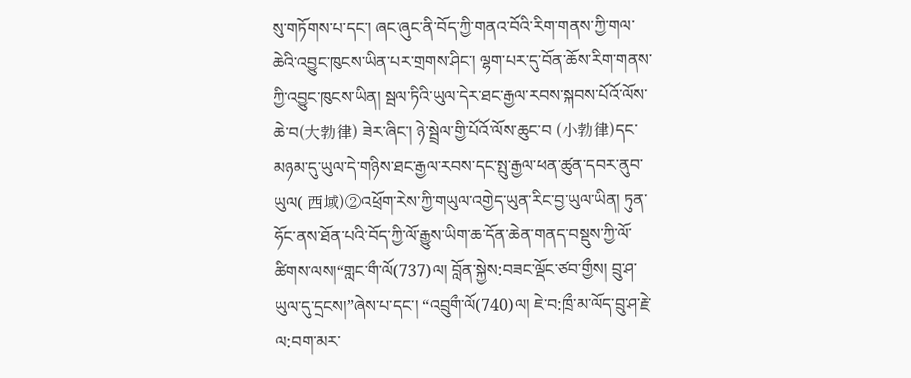སུ་གཏོགས་པ་དང་། ཞང་ཞུང་ནི་བོད་ཀྱི་གནའ་བོའི་རིག་གནས་ཀྱི་གལ་ཆེའི་འབྱུང་ཁུངས་ཡིན་པར་གྲགས་ཤིང་། ལྷག་པར་དུ་བོན་ཆོས་རིག་གནས་ཀྱི་འབྱུང་ཁུངས་ཡིན། སྦལ་ཏིའི་ཡུལ་དེར་ཐང་རྒྱལ་རབས་སྐབས་པོའོ་ལོས་ཆེ་བ(大勃律) ཟེར་ཞིང་། ཉེ་སྦྲེལ་གྱི་པོའོ་ལོས་ཆུང་བ (小勃律)དང་མཉམ་དུ་ཡུལ་དེ་གཉིས་ཐང་རྒྱལ་རབས་དང་སྤུ་རྒྱལ་ཕན་ཚུན་དབར་ནུབ་ཡུལ( 西域)②འཕྲོག་རེས་ཀྱི་གཡུལ་འགྱེད་ཡུན་རིང་བྱ་ཡུལ་ཡིན། ཏུན་ཧོང་ནས་ཐོན་པའི་བོད་ཀྱི་ལོ་རྒྱུས་ཡིག་ཆ་དོན་ཆེན་གནད་བསྡུས་ཀྱི་ལོ་ཚིགས་ལས།“གླང་གྀ་ལོ(737)ལ། བློན་སྐྱེས:བཟང་ལྡོང་ཙབ་གྱྀས། བྲུ་ཤ་ཡུལ་དུ་དྲངས།”ཞེས་པ་དང་། “འབྲུགྀ་ལོ(740)ལ། ཇེ་བ:ཁྲྀ་མ་ལོད་བྲུ་ཤ་རྗེ་ལ:བག་མར་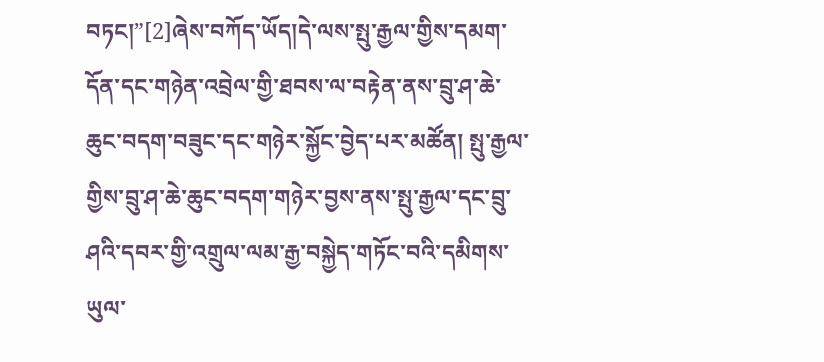བཏང།”[2]ཞེས་བཀོད་ཡོད།དེ་ལས་སྤུ་རྒྱལ་གྱིས་དམག་དོན་དང་གཉེན་འབྲེལ་གྱི་ཐབས་ལ་བརྟེན་ནས་བྲུ་ཤ་ཆེ་ཆུང་བདག་བཟུང་དང་གཉེར་སྐྱོང་བྱེད་པར་མཚོན། སྤུ་རྒྱལ་གྱིས་བྲུ་ཤ་ཆེ་ཆུང་བདག་གཉེར་བྱས་ནས་སྤུ་རྒྱལ་དང་བྲུ་ཤའི་དབར་གྱི་འགྲུལ་ལམ་རྒྱ་བསྐྱེད་གཏོང་བའི་དམིགས་ཡུལ་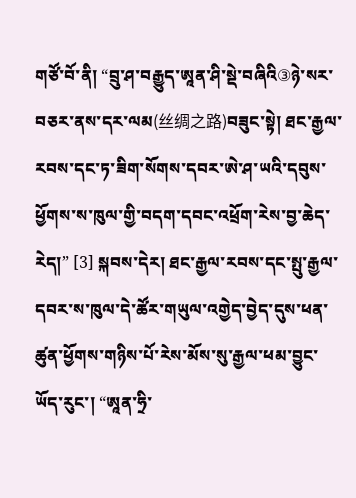གཙོ་བོ་ནི། “བྲུ་ཤ་བརྒྱུད་ཨཱན་ཤི་སྡེ་བཞིའི③ཉེ་སར་བཅར་ནས་དར་ལམ(丝绸之路)བཟུང་སྟེ། ཐང་རྒྱལ་རབས་དང་ཏ་ཟིག་སོགས་དབར་ཨེ་ཤ་ཡའི་དབུས་ཕྱོགས་ས་ཁུལ་གྱི་བདག་དབང་འཕྲོག་རེས་བྱ་ཆེད་རེད།” [3] སྐབས་དེར། ཐང་རྒྱལ་རབས་དང་སྤུ་རྒྱལ་དབར་ས་ཁུལ་དེ་ཚོར་གཡུལ་འགྱེད་བྱེད་དུས་ཕན་ཚུན་ཕྱོགས་གཉིས་པོ་རེས་མོས་སུ་རྒྱལ་ཕམ་བྱུང་ཡོད་རུང་། “ཨཱན་ཧྲི་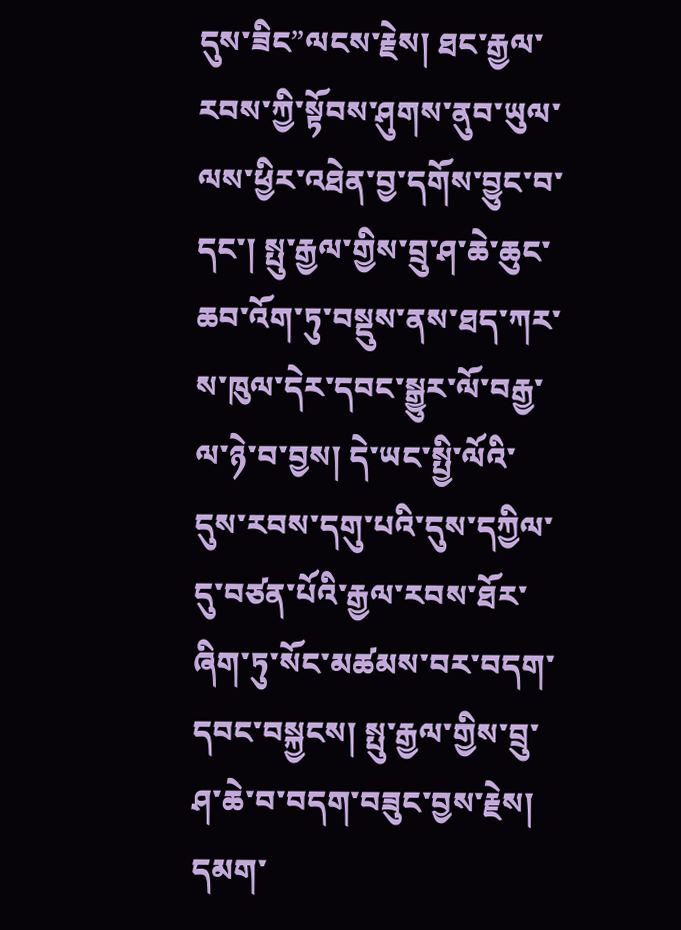དུས་ཟིང”ལངས་རྗེས། ཐང་རྒྱལ་རབས་ཀྱི་སྟོབས་ཤུགས་ནུབ་ཡུལ་ལས་ཕྱིར་འཐེན་བྱ་དགོས་བྱུང་བ་དང་། སྤུ་རྒྱལ་གྱིས་བྲུ་ཤ་ཆེ་ཆུང་ཆབ་འོག་ཏུ་བསྡུས་ནས་ཐད་ཀར་ས་ཁུལ་དེར་དབང་སྒྱུར་ལོ་བརྒྱ་ལ་ཉེ་བ་བྱས། དེ་ཡང་སྤྱི་ལོའི་དུས་རབས་དགུ་པའི་དུས་དཀྱིལ་དུ་བཙན་པོའི་རྒྱལ་རབས་ཐོར་ཞིག་ཏུ་སོང་མཚམས་བར་བདག་དབང་བསྐྱངས། སྤུ་རྒྱལ་གྱིས་བྲུ་ཤ་ཆེ་བ་བདག་བཟུང་བྱས་རྗེས། དམག་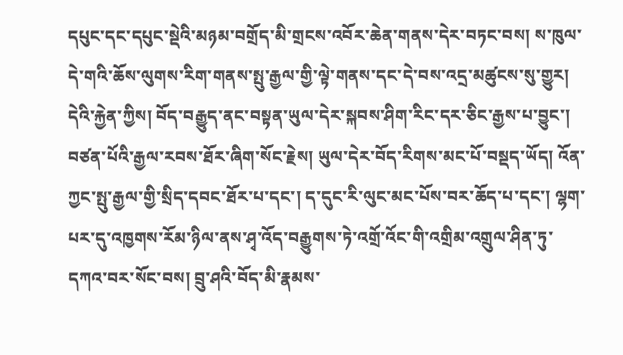དཔུང་དང་དཔུང་སྡེའི་མཉམ་བགྲོད་མི་གྲངས་འབོར་ཆེན་གནས་དེར་བཏང་བས། ས་ཁུལ་དེ་གའི་ཆོས་ལུགས་རིག་གནས་སྤུ་རྒྱལ་གྱི་ལྟེ་གནས་དང་དེ་བས་འདྲ་མཚུངས་སུ་གྱུར། དེའི་རྐྱེན་ཀྱིས། བོད་བརྒྱུད་ནང་བསྟན་ཡུལ་དེར་སྐབས་ཤིག་རིང་དར་ཅིང་རྒྱས་པ་བྱུང་། བཙན་པོའི་རྒྱལ་རབས་ཐོར་ཞིག་སོང་རྗེས། ཡུལ་དེར་བོད་རིགས་མང་པོ་བསྡད་ཡོད། འོན་ཀྱང་སྤུ་རྒྱལ་གྱི་སྲིད་དབང་ཐོར་པ་དང་། ད་དུང་རི་ལུང་མང་པོས་བར་ཆོད་པ་དང་། ལྷག་པར་དུ་འཁྱགས་རོམ་ཉིལ་ནས་ཤྭ་འོད་བརྒྱུགས་ཏེ་འགྲོ་འོང་གི་འགྲིམ་འགྲུལ་ཤིན་ཏུ་དཀའ་བར་སོང་བས། བྲུ་ཤའི་བོད་མི་རྣམས་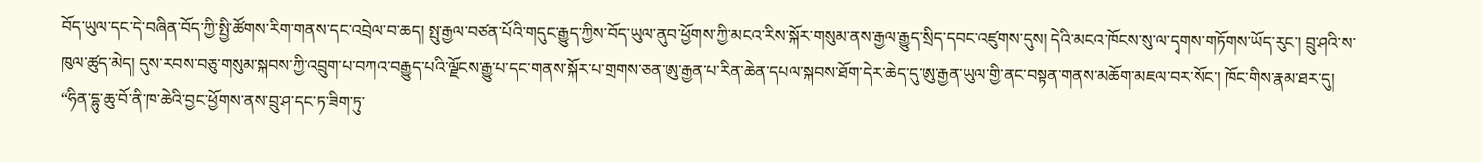བོད་ཡུལ་དང་དེ་བཞིན་བོད་ཀྱི་སྤྱི་ཚོགས་རིག་གནས་དང་འབྲེལ་བ་ཆད། སྤུ་རྒྱལ་བཙན་པོའི་གདུང་རྒྱུད་ཀྱིས་བོད་ཡུལ་ནུབ་ཕྱོགས་ཀྱི་མངའ་རིས་སྐོར་གསུམ་ནས་རྒྱལ་རྒྱུད་སྲིད་དབང་འཛུགས་དུས། དེའི་མངའ་ཁོངས་སུ་ལ་དྭགས་གཏོགས་ཡོད་རུང་། བྲུ་ཤའི་ས་ཁུལ་ཚུད་མེད། དུས་རབས་བཅུ་གསུམ་སྐབས་ཀྱི་འབྲུག་པ་བཀའ་བརྒྱུད་པའི་ལྗོངས་རྒྱུ་པ་དང་གནས་སྐོར་པ་གྲགས་ཅན་ཨུ་རྒྱན་པ་རིན་ཆེན་དཔལ་སྐབས་ཐོག་དེར་ཆེད་དུ་ཨུ་རྒྱན་ཡུལ་གྱི་ནང་བསྟན་གནས་མཆོག་མཇལ་བར་སོང་། ཁོང་གིས་རྣམ་ཐར་དུ། “ཧིན་དྷུ་ཆུ་བོ་ནི་ཁ་ཆེའི་བྱང་ཕྱོགས་ནས་བྲུ་ཤ་དང་ཏ་ཟིག་ཏུ་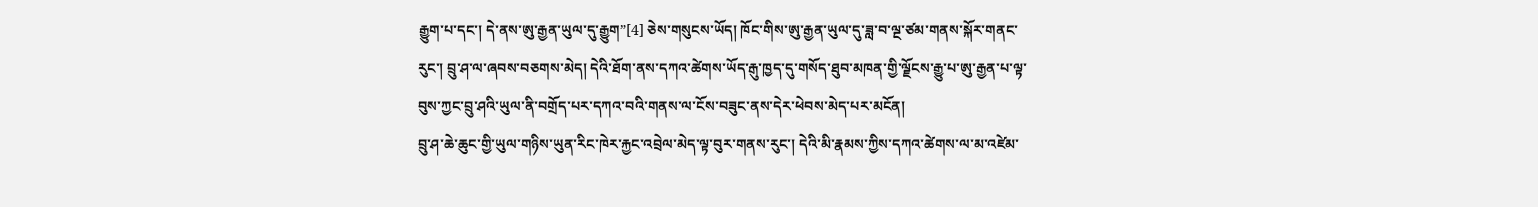རྒྱུག་པ་དང་། དེ་ནས་ཨུ་རྒྱན་ཡུལ་དུ་རྒྱུག”[4] ཅེས་གསུངས་ཡོད། ཁོང་གིས་ཨུ་རྒྱན་ཡུལ་དུ་ཟླ་བ་ལྔ་ཙམ་གནས་སྐོར་གནང་རུང་། བྲུ་ཤ་ལ་ཞབས་བཅགས་མེད། དེའི་ཐོག་ནས་དཀའ་ཚེགས་ཡོད་རྒུ་ཁྱད་དུ་གསོད་ཐུབ་མཁན་གྱི་ལྗོངས་རྒྱུ་པ་ཨུ་རྒྱན་པ་ལྟ་བུས་ཀྱང་བྲུ་ཤའི་ཡུལ་ནི་བགྲོད་པར་དཀའ་བའི་གནས་ལ་ངོས་བཟུང་ནས་དེར་ཕེབས་མེད་པར་མངོན།
བྲུ་ཤ་ཆེ་ཆུང་གྱི་ཡུལ་གཉིས་ཡུན་རིང་ཁེར་རྐྱང་འབྲེལ་མེད་ལྟ་བུར་གནས་རུང་། དེའི་མི་རྣམས་ཀྱིས་དཀའ་ཚེགས་ལ་མ་འཛེམ་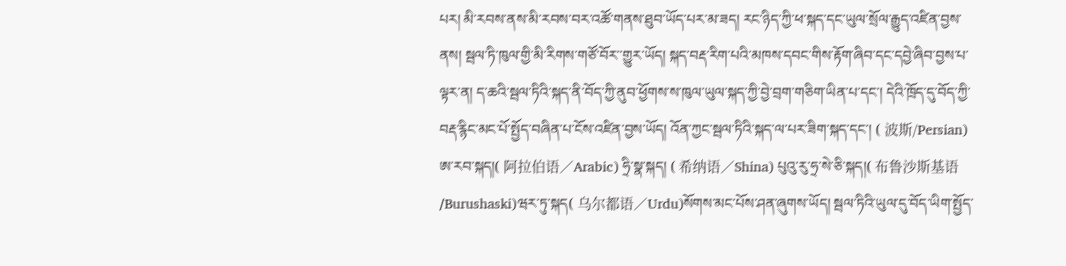པར། མི་རབས་ནས་མི་རབས་བར་འཚོ་གནས་ཐུབ་ཡོད་པར་མ་ཟད། རང་ཉིད་ཀྱི་ཕ་སྐད་དང་ཡུལ་སྲོལ་རྒྱུད་འཛིན་བྱས་ནས། སྦལ་ཏི་ཁུལ་གྱི་མི་རིགས་གཙོ་བོར་་གྱུར་ཡོད། སྐད་བརྡ་རིག་པའི་མཁས་དབང་གིས་རྟོག་ཞིབ་དང་དབྱེ་ཞིབ་བྱས་པ་ལྟར་ན། ད་ཆའི་སྦལ་ཏིའི་སྐད་ནི་བོད་ཀྱི་ནུབ་ཕྱོགས་ས་ཁུལ་ཡུལ་སྐད་ཀྱི་བྱེ་བྲག་གཅིག་ཡིན་པ་དང་། དེའི་ཁྲོད་དུ་བོད་ཀྱི་བརྡ་རྙིང་མང་པོ་སྤྱོད་བཞིན་པ་ངོས་འཛིན་བྱས་ཡོད། འོན་ཀྱང་སྦལ་ཏིའི་སྐད་ལ་པར་ཟིག་སྐད་དང་། ( 波斯/Persian) ཨ་རབ་སྐད།( 阿拉伯语∕Arabic) ཧྲི་སྣ་སྐད། ( 希纳语∕Shina) པུའུ་རུ་ཧྲ་སེ་ཅི་སྐད།( 布鲁沙斯基语∕Burushaski)ཝར་ཏུ་སྐད( 乌尔都语∕Urdu)སོགས་མང་པོས་ཤན་ཞུགས་ཡོད། སྦལ་ཏིའི་ཡུལ་དུ་བོད་ཡིག་སྤྱོད་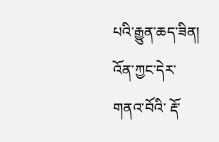པའི་རྒྱུན་ཆད་ཟིན། འོན་ཀྱང་དེར་གནའ་བོའི་ རྡོ་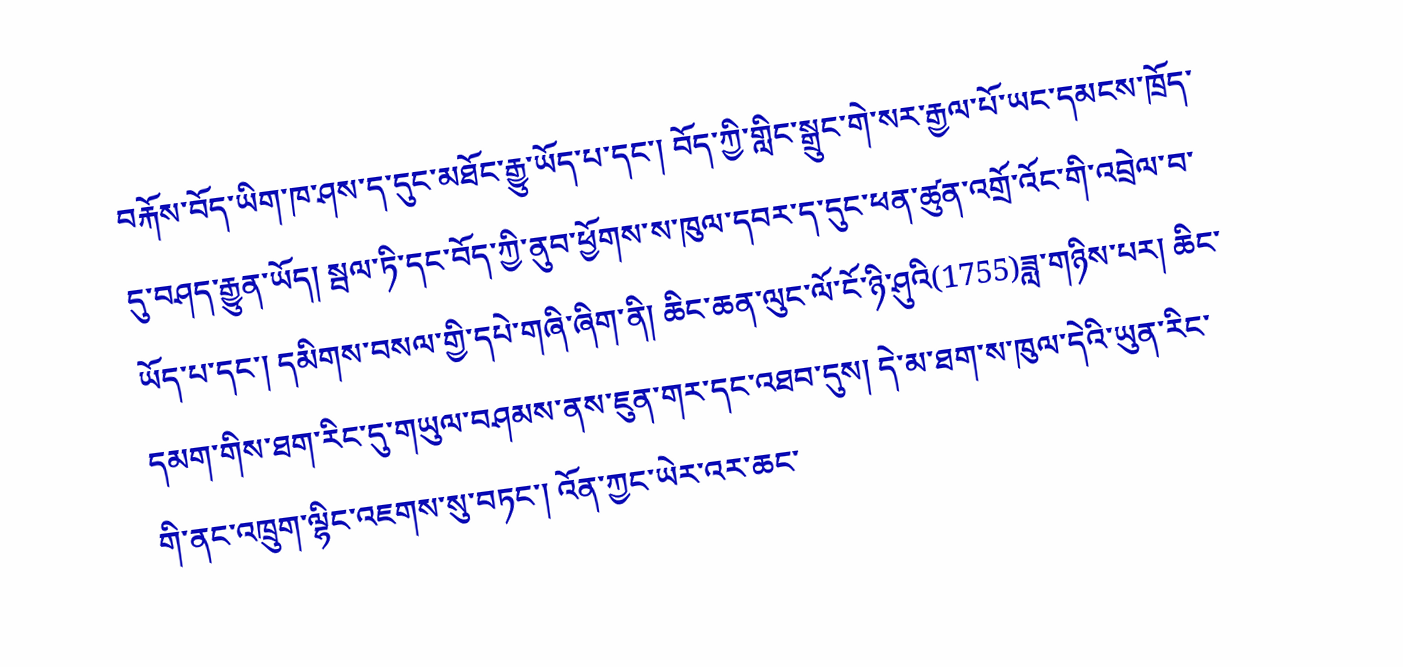བརྐོས་བོད་ཡིག་ཁ་ཤས་ད་དུང་མཐོང་རྒྱུ་ཡོད་པ་དང་། བོད་ཀྱི་གླིང་སྒྲུང་གེ་སར་རྒྱལ་པོ་ཡང་དམངས་ཁྲོད་དུ་བཤད་རྒྱུན་ཡོད། སྦལ་ཏི་དང་བོད་ཀྱི་ནུབ་ཕྱོགས་ས་ཁུལ་དབར་ད་དུང་ཕན་ཚུན་འགྲོ་འོང་གི་འབྲེལ་བ་ཡོད་པ་དང་། དམིགས་བསལ་གྱི་དཔེ་གཞི་ཞིག་ནི། ཆིང་ཆན་ལུང་ལོ་ངོ་ཉི་ཤུའི(1755)ཟླ་གཉིས་པར། ཆིང་དམག་གིས་ཐག་རིང་དུ་གཡུལ་བཤམས་ནས་ཇུན་གར་དང་འཐབ་དུས། དེ་མ་ཐག་ས་ཁུལ་དེའི་ཡུན་རིང་གི་ནང་འཁྲུག་ལྷིང་འཇགས་སུ་བཏང་། འོན་ཀྱང་ཡེར་འར་ཆང་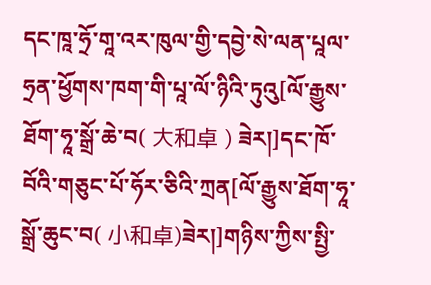དང་ཁཱ་ཧྲོ་གཱ་འར་ཁུལ་གྱི་དབྱེ་སེ་ལན་པཱལ་ཧྲན་ཕྱོགས་ཁག་གི་པཱ་ལོ་ཉིའི་ཏུའུ[ལོ་རྒྱུས་ཐོག་ཧཱ་སྒྲོ་ཆེ་བ( 大和卓 ) ཟེར།]དང་ཁོ་བོའི་གཅུང་པོ་ཧོར་ཅིའི་ཀྲན[ལོ་རྒྱུས་ཐོག་ཧཱ་སྒྲོ་ཆུང་བ( 小和卓)ཟེར།]གཉིས་ཀྱིས་སྤྱི་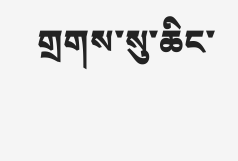གྲགས་སུ་ཆིང་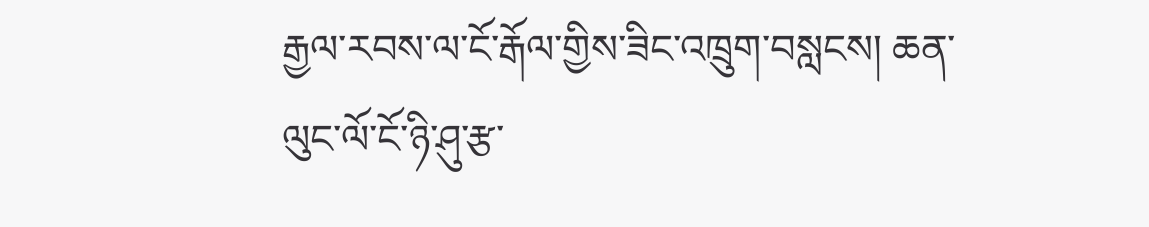རྒྱལ་རབས་ལ་ངོ་རྒོལ་གྱིས་ཟིང་འཁྲུག་བསླངས། ཆན་ལུང་ལོ་ངོ་ཉི་ཤུ་རྩ་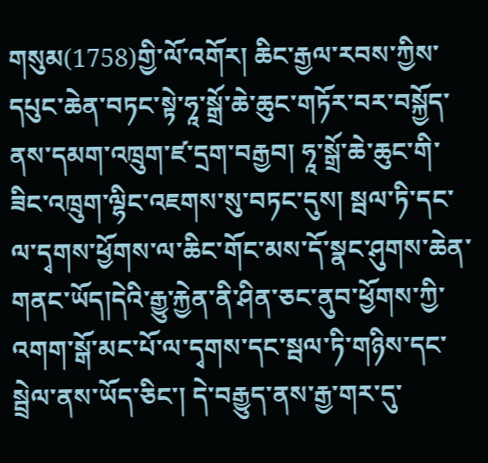གསུམ(1758)གྱི་ལོ་འགོར། ཆིང་རྒྱལ་རབས་ཀྱིས་དཔུང་ཆེན་བཏང་སྟེ་ཧཱ་སྒྲོ་ཆེ་ཆུང་གཏོར་བར་བསྐྱོད་ནས་དམག་འཁྲུག་ཛ་དྲག་བརྒྱབ། ཧཱ་སྒྲོ་ཆེ་ཆུང་གི་ཟིང་འཁྲུག་ལྷིང་འཇགས་སུ་བཏང་དུས། སྦལ་ཏི་དང་ལ་དྭགས་ཕྱོགས་ལ་ཆིང་གོང་མས་དོ་སྣང་ཤུགས་ཆེན་གནང་ཡོད།དེའི་རྒྱུ་རྐྱེན་ནི་ཤིན་ཅང་ནུབ་ཕྱོགས་ཀྱི་འགག་སྒོ་མང་པོ་ལ་དྭགས་དང་སྦལ་ཏི་གཉིས་དང་སྦྲེལ་ནས་ཡོད་ཅིང་། དེ་བརྒྱུད་ནས་རྒྱ་གར་དུ་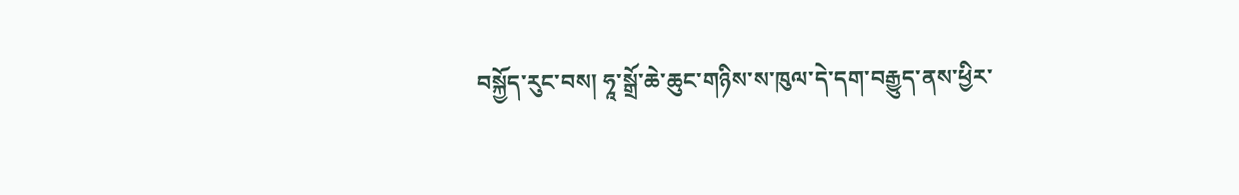བསྐྱོད་རུང་བས། ཧཱ་སྒྲོ་ཆེ་ཆུང་གཉིས་ས་ཁུལ་དེ་དག་བརྒྱུད་ནས་ཕྱིར་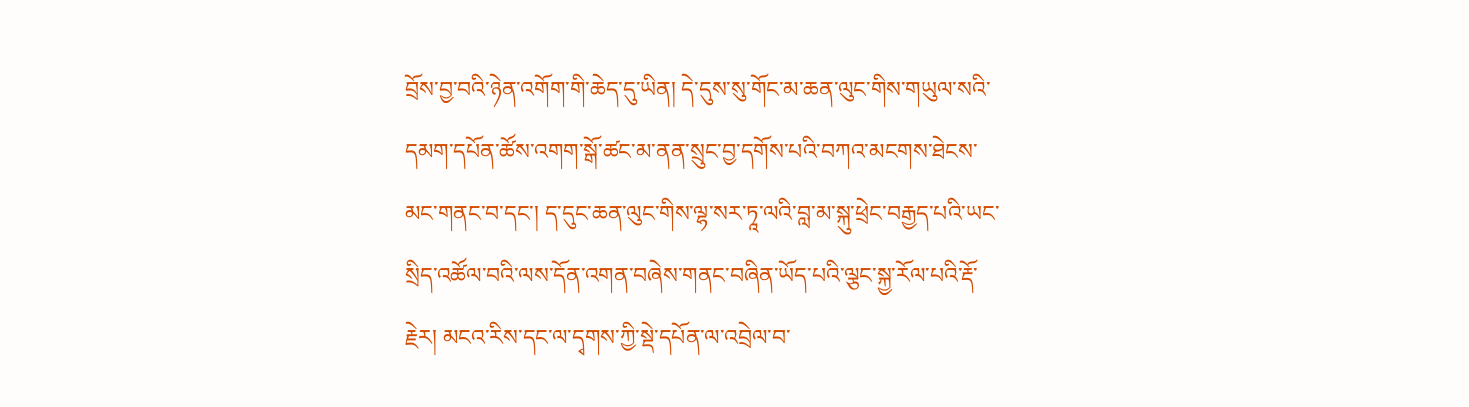བྲོས་བྱ་བའི་ཉེན་འགོག་གི་ཆེད་དུ་ཡིན། དེ་དུས་སུ་གོང་མ་ཆན་ལུང་གིས་གཡུལ་སའི་དམག་དཔོན་ཚོས་འགག་སྒོ་ཚང་མ་ནན་སྲུང་བྱ་དགོས་པའི་བཀའ་མངགས་ཐེངས་མང་གནང་བ་དང་། ད་དུང་ཆན་ལུང་གིས་ལྷ་སར་ཏཱ་ལའི་བླ་མ་སྐུ་ཕྲེང་བརྒྱད་པའི་ཡང་སྲིད་འཚོལ་བའི་ལས་དོན་འགན་བཞེས་གནང་བཞིན་ཡོད་པའི་ལྕང་སྐྱ་རོལ་པའི་རྡོ་རྗེར། མངའ་རིས་དང་ལ་དྭགས་ཀྱི་སྡེ་དཔོན་ལ་འབྲེལ་བ་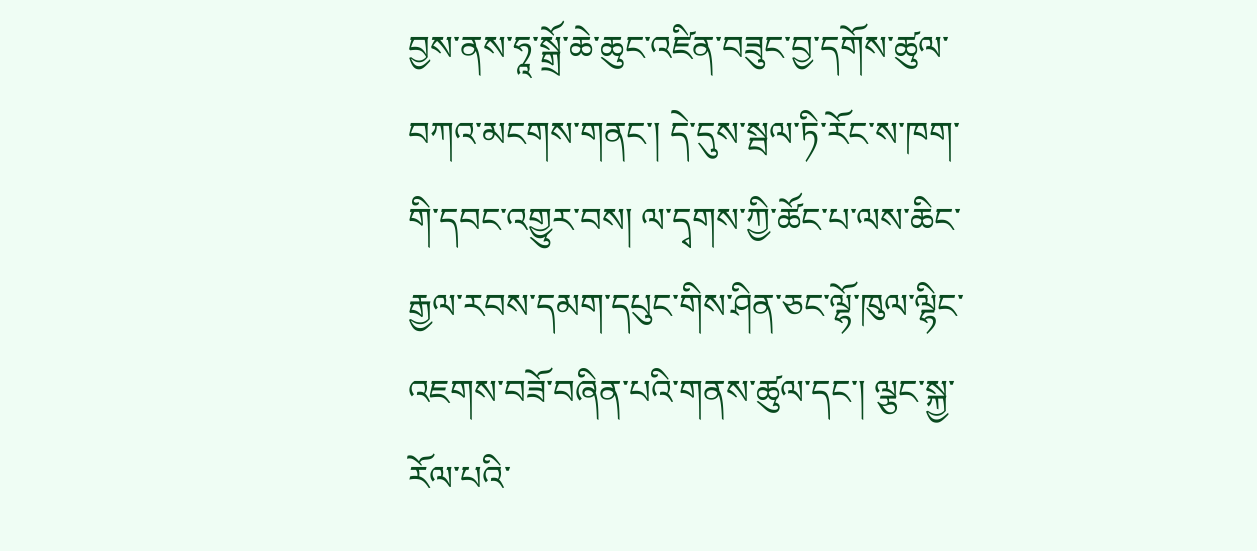བྱས་ནས་ཧཱ་སྒྲོ་ཆེ་ཆུང་འཛིན་བཟུང་བྱ་དགོས་ཚུལ་བཀའ་མངགས་གནང་། དེ་དུས་སྦལ་ཏི་རོང་ས་ཁག་གི་དབང་འགྱུར་བས། ལ་དྭགས་ཀྱི་ཚོང་པ་ལས་ཆིང་རྒྱལ་རབས་དམག་དཔུང་གིས་ཤིན་ཅང་ལྷོ་ཁུལ་ལྷིང་འཇགས་བཟོ་བཞིན་པའི་གནས་ཚུལ་དང་། ལྕང་སྐྱ་རོལ་པའི་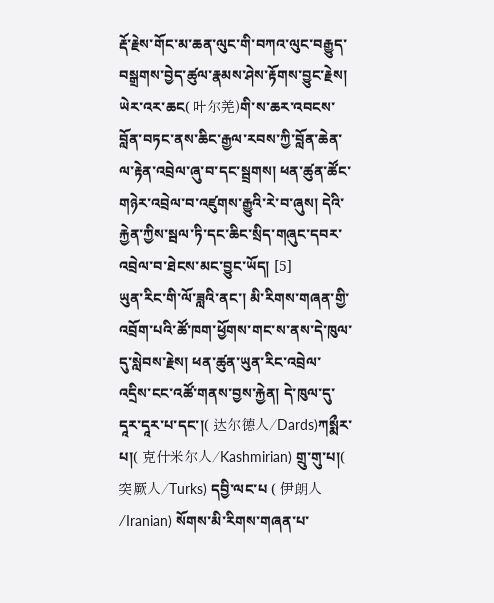རྡོ་རྗེས་གོང་མ་ཆན་ལུང་གི་བཀའ་ལུང་བརྒྱུད་བསྒྲགས་བྱེད་ཚུལ་རྣམས་ཤེས་རྟོགས་བྱུང་རྗེས། ཡེར་འར་ཆང( 叶尔羌)གི་ས་ཆར་འབངས་བློན་བཏང་ནས་ཆིང་རྒྱལ་རབས་ཀྱི་བློན་ཆེན་ལ་རྟེན་འབྲེལ་ཞུ་བ་དང་སྦྲགས། ཕན་ཚུན་ཚོང་གཉེར་འབྲེལ་བ་འཛུགས་རྒྱུའི་རེ་བ་ཞུས། དེའི་རྐྱེན་ཀྱིས་སྦལ་ཏི་དང་ཆིང་སྲིད་གཞུང་དབར་འབྲེལ་བ་ཐེངས་མང་བྱུང་ཡོད། [5]
ཡུན་རིང་གི་ལོ་ཟླའི་ནང་། མི་རིགས་གཞན་གྱི་འབྲོག་པའི་ཚོ་ཁག་ཕྱོགས་གང་ས་ནས་དེ་ཁུལ་དུ་སླེབས་རྗེས། ཕན་ཚུན་ཡུན་རིང་འབྲེལ་འདྲིས་ངང་འཚོ་གནས་བྱས་རྐྱེན། དེ་ཁུལ་དུ་དཱར་དཱར་པ་དང་།( 达尔德人∕Dards)ཀསྨྀར་པ།( 克什米尔人∕Kashmirian) གྲུ་གུ་པ།( 突厥人∕Turks) དབྱི་ལང་པ ( 伊朗人∕Iranian) སོགས་མི་རིགས་གཞན་པ་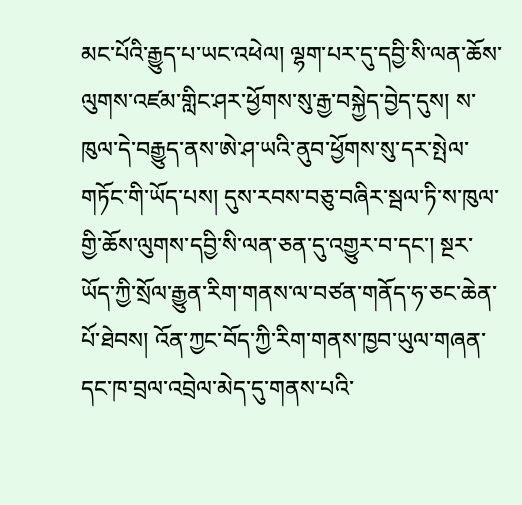མང་པོའི་རྒྱུད་པ་ཡང་འཕེལ། ལྷག་པར་དུ་དབྱི་སི་ལན་ཆོས་ལུགས་འཛམ་གླིང་ཤར་ཕྱོགས་སུ་རྒྱ་བསྐྱེད་བྱེད་དུས། ས་ཁུལ་དེ་བརྒྱུད་ནས་ཨེ་ཤ་ཡའི་ནུབ་ཕྱོགས་སུ་དར་སྤེལ་གཏོང་གི་ཡོད་པས། དུས་རབས་བཅུ་བཞིར་སྦལ་ཏི་ས་ཁུལ་གྱི་ཆོས་ལུགས་དབྱི་སི་ལན་ཅན་དུ་འགྱུར་བ་དང་། སྔར་ཡོད་ཀྱི་སྲོལ་རྒྱུན་རིག་གནས་ལ་བཙན་གནོད་ཧ་ཅང་ཆེན་པོ་ཐེབས། འོན་ཀྱང་བོད་ཀྱི་རིག་གནས་ཁྱབ་ཡུལ་གཞན་དང་ཁ་བྲལ་འབྲེལ་མེད་དུ་གནས་པའི་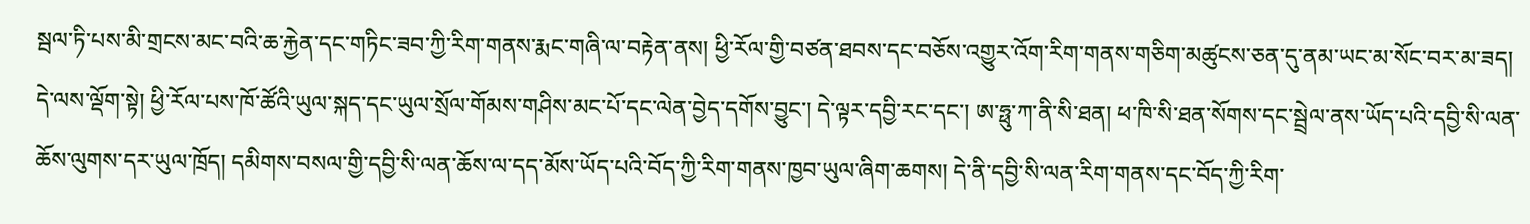སྦལ་ཏི་པས་མི་གྲངས་མང་བའི་ཆ་རྐྱེན་དང་གཏིང་ཟབ་ཀྱི་རིག་གནས་རྨང་གཞི་ལ་བརྟེན་ནས། ཕྱི་རོལ་གྱི་བཙན་ཐབས་དང་བཅོས་འགྱུར་འོག་རིག་གནས་གཅིག་མཚུངས་ཅན་དུ་ནམ་ཡང་མ་སོང་བར་མ་ཟད། དེ་ལས་ལྡོག་སྟེ། ཕྱི་རོལ་པས་ཁོ་ཚོའི་ཡུལ་སྐད་དང་ཡུལ་སྲོལ་གོམས་གཤིས་མང་པོ་དང་ལེན་བྱེད་དགོས་བྱུང་། དེ་ལྟར་དབྱི་རང་དང་། ཨ་ཧྥུ་ཀ་ནི་སི་ཐན། ཕ་ཁི་སི་ཐན་སོགས་དང་སྦྲེལ་ནས་ཡོད་པའི་དབྱི་སི་ལན་ཆོས་ལུགས་དར་ཡུལ་ཁྲོད། དམིགས་བསལ་གྱི་དབྱི་སི་ལན་ཆོས་ལ་དད་མོས་ཡོད་པའི་བོད་ཀྱི་རིག་གནས་ཁྱབ་ཡུལ་ཞིག་ཆགས། དེ་ནི་དབྱི་སི་ལན་རིག་གནས་དང་བོད་ཀྱི་རིག་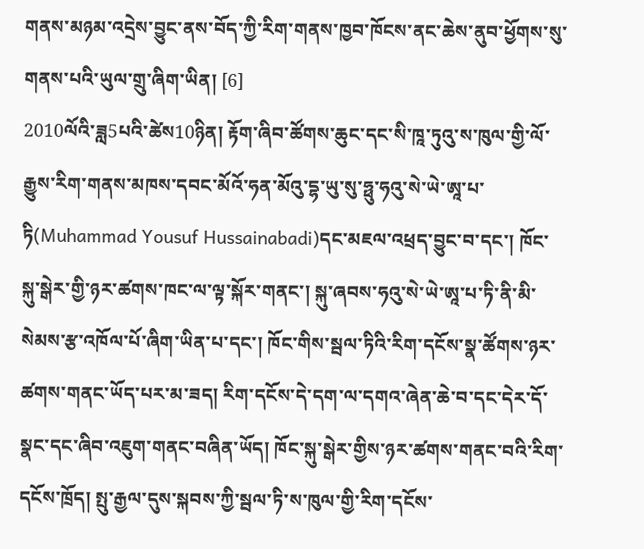གནས་མཉམ་འདྲེས་བྱུང་ནས་བོད་ཀྱི་རིག་གནས་ཁྱབ་ཁོངས་ནང་ཆེས་ནུབ་ཕྱོགས་སུ་གནས་པའི་ཡུལ་གྲུ་ཞིག་ཡིན། [6]
2010ལོའི་ཟླ5པའི་ཚེས10ཉིན། རྟོག་ཞིབ་ཚོགས་ཆུང་དང་སི་ཁཱ་ཏུའུ་ས་ཁུལ་གྱི་ལོ་རྒྱུས་རིག་གནས་མཁས་དབང་མོའོ་ཧན་མོའུ་དྷ་ཡུ་སུ་ཧྥུ་ཧའུ་སེ་ཡེ་ཨཱ་པ་ཏི(Muhammad Yousuf Hussainabadi)དང་མཇལ་འཕྲད་བྱུང་བ་དང་། ཁོང་སྐུ་སྒེར་གྱི་ཉར་ཚགས་ཁང་ལ་ལྟ་སྐོར་གནང་། སྐུ་ཞབས་ཧའུ་སེ་ཡེ་ཨཱ་པ་ཏི་ནི་མི་སེམས་རྩ་འཁོལ་པོ་ཞིག་ཡིན་པ་དང་། ཁོང་གིས་སྦལ་ཏིའི་རིག་དངོས་སྣ་ཚོགས་ཉར་ཚགས་གནང་ཡོད་པར་མ་ཟད། རིག་དངོས་དེ་དག་ལ་དགའ་ཞེན་ཆེ་བ་དང་དེར་དོ་སྣང་དང་ཞིབ་འཇུག་གནང་བཞིན་ཡོད། ཁོང་སྐུ་སྒེར་གྱིས་ཉར་ཚགས་གནང་བའི་རིག་དངོས་ཁྲོད། སྤུ་རྒྱལ་དུས་སྐབས་ཀྱི་སྦལ་ཏི་ས་ཁུལ་གྱི་རིག་དངོས་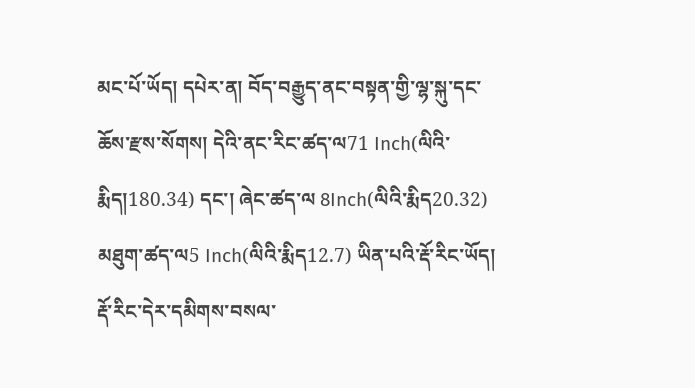མང་པོ་ཡོད། དཔེར་ན། བོད་བརྒྱུད་ནང་བསྟན་གྱི་ལྷ་སྐུ་དང་ཆོས་རྫས་སོགས། དེའི་ནང་རིང་ཚད་ལ71 Inch(ལིའི་རྨིད།180.34) དང་། ཞེང་ཚད་ལ 8Inch(ལིའི་རྨིད20.32) མཐུག་ཚད་ལ5 Inch(ལིའི་རྨིད12.7) ཡིན་པའི་རྡོ་རིང་ཡོད། རྡོ་རིང་དེར་དམིགས་བསལ་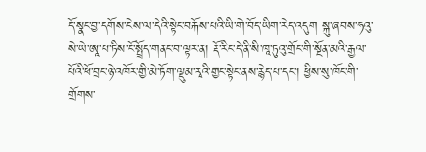དོ་སྣང་བྱ་དགོས་ངེས་ལ་དེའི་སྟེང་བརྐོས་པའི་ཡི་གེ་བོད་ཡིག་རེད་འདུག སྐུ་ཞབས་ཧའུ་སེ་ཡེ་ཨཱ་པ་ཏིས་ངོ་སྤྲོད་གནང་བ་ལྟར་ན། རྡོ་རིང་དེ་ནི་སི་ཁཱ་ཏུའུ་གྲོང་གི་སྔོན་མའི་རྒྱལ་པོའི་ཕོ་བྲང་ཉེ་འཁོར་གྱི་མེ་ཏོག་ལྡུམ་རྭའི་གྱང་སྟེང་ནས་རྙེད་པ་དང་། ཕྱིས་སུ་ཁོང་གི་གྲོགས་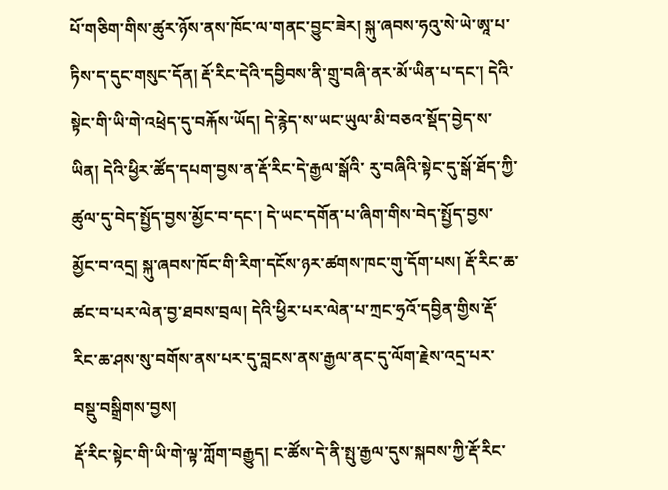པོ་གཅིག་གིས་ཚུར་ཉོས་ནས་ཁོང་ལ་གནང་བྱུང་ཟེར། སྐུ་ཞབས་ཧའུ་སེ་ཡེ་ཨཱ་པ་ཏིས་ད་དུང་གསུང་དོན། རྡོ་རིང་དེའི་དབྱིབས་ནི་གྲུ་བཞི་ནར་མོ་ཡིན་པ་དང་། དེའི་སྟེང་གི་ཡི་གེ་འཕྲེད་དུ་བརྐོས་ཡོད། དེ་རྙེད་ས་ཡང་ཡུལ་མི་བཅའ་སྡོད་བྱེད་ས་ཡིན། དེའི་ཕྱིར་ཚོད་དཔག་བྱས་ན་རྡོ་རིང་དེ་རྒྱལ་སྒོའི་ རུ་བཞིའི་སྟེང་དུ་སྒོ་ཐོད་ཀྱི་ཚུལ་དུ་བེད་སྤྱོད་བྱས་མྱོང་བ་དང་། དེ་ཡང་དགོན་པ་ཞིག་གིས་བེད་སྤྱོད་བྱས་མྱོང་བ་འདྲ། སྐུ་ཞབས་ཁོང་གི་རིག་དངོས་ཉར་ཚགས་ཁང་གུ་དོག་པས། རྡོ་རིང་ཆ་ཚང་བ་པར་ལེན་བྱ་ཐབས་བྲལ། དེའི་ཕྱིར་པར་ལེན་པ་ཀྲང་ཧྲའོ་དབྱིན་གྱིས་རྡོ་རིང་ཆ་ཤས་སུ་བགོས་ནས་པར་དུ་བླངས་ནས་རྒྱལ་ནང་དུ་ལོག་རྗེས་འདྲ་པར་བསྡུ་བསྒྲིགས་བྱས།
རྡོ་རིང་སྟེང་གི་ཡི་གེ་ལྟ་ཀློག་བརྒྱུད། ང་ཚོས་དེ་ནི་སྤུ་རྒྱལ་དུས་སྐབས་ཀྱི་རྡོ་རིང་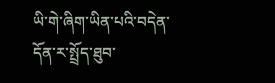ཡི་གེ་ཞིག་ཡིན་པའི་བདེན་དོན་ར་སྤྲོད་ཐུབ་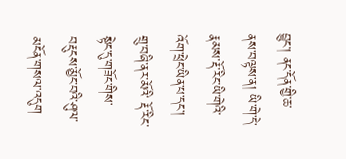བྱུང་། ནང་དོན་གྱི་ཆ་ནས་བལྟས་ན། ཡི་གེ་དེ་རྣམས་རྡོ་རིང་ཡི་གེའི་འོག་ཕྲེང་ཡིན་པ་དང་། གྲུ་བཞི་ནར་མོའི་ རྡོ་རིང་སྟེང་དུ་གཟོང་གིས་བརྡུངས་མྱོང་བའི་ཤུལ་མངོན་གསལ་འདུག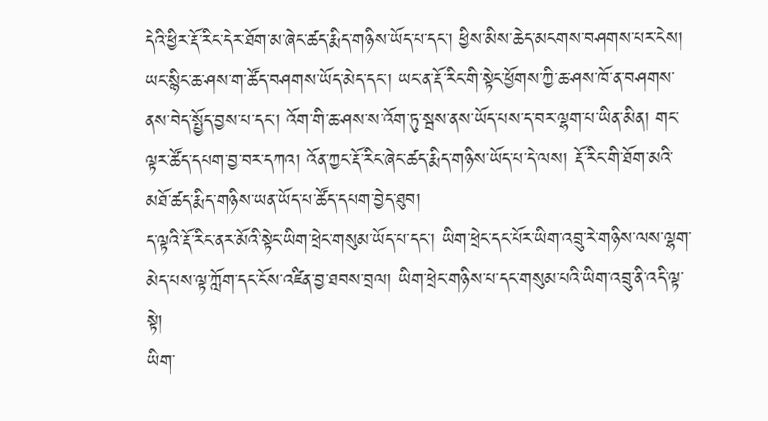དེའི་ཕྱིར་རྡོ་རིང་དེར་ཐོག་མ་ཞེང་ཚད་རྨིད་གཉིས་ཡོད་པ་དང་། ཕྱིས་མིས་ཆེད་མངགས་བཤགས་པར་ངེས། ཡང་སྙིང་ཆ་ཤས་ག་ཚོད་བཤགས་ཡོད་མེད་དང་། ཡང་ན་རྡོ་རིང་གི་སྟེང་ཕྱོགས་ཀྱི་ཆ་ཤས་ཁོ་ན་བཤགས་ནས་བེད་སྤྱོད་བྱས་པ་དང་། འོག་གི་ཆ་ཤས་ས་འོག་ཏུ་སྦས་ནས་ཡོད་པས་ད་བར་ལྷག་པ་ཡིན་མིན། གང་ལྟར་ཚོད་དཔག་བྱ་བར་དཀའ། འོན་ཀྱང་རྡོ་རིང་ཞེང་ཚད་རྨིད་གཉིས་ཡོད་པ་དེ་ལས། རྡོ་རིང་གི་ཐོག་མའི་མཐོ་ཚད་རྨིད་གཉིས་ཡན་ཡོད་པ་ཚོད་དཔག་བྱེད་ཐུབ།
ད་ལྟའི་རྡོ་རིང་ནར་མོའི་སྟེང་ཡིག་ཕྲེང་གསུམ་ཡོད་པ་དང་། ཡིག་ཕྲེང་དང་པོར་ཡིག་འབྲུ་རེ་གཉིས་ལས་ལྷག་མེད་པས་ལྟ་ཀློག་དང་ངོས་འཛིན་བྱ་ཐབས་བྲལ། ཡིག་ཕྲེང་གཉིས་པ་དང་གསུམ་པའི་ཡིག་འབྲུ་ནི་འདི་ལྟ་སྟེ།
ཡིག་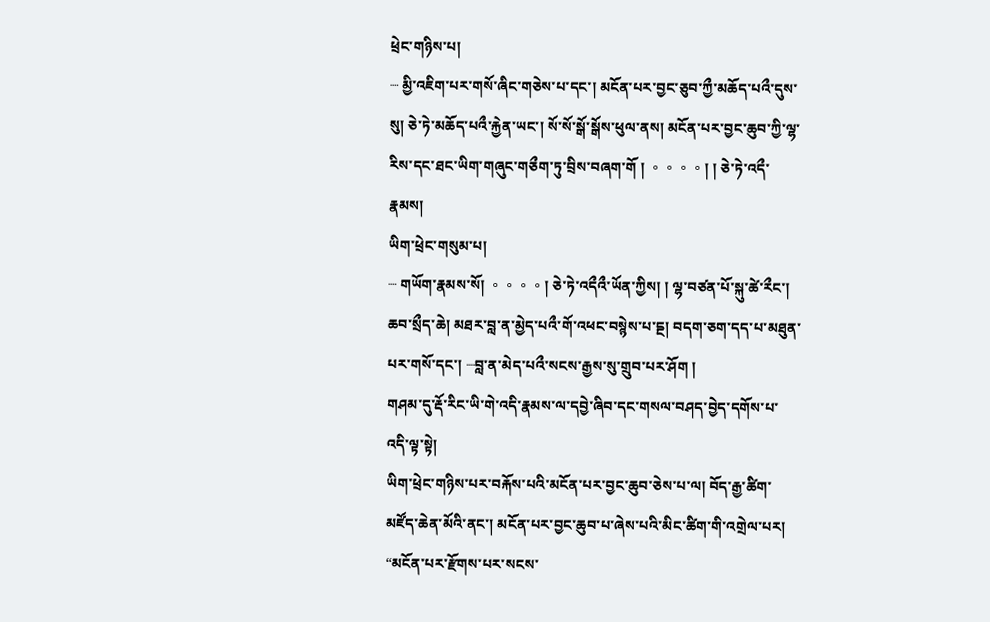ཕྲེང་གཉིས་པ།
┈ མྱི་འཇིག་པར་གསོ་ཞིང་གཅེས་པ་དང་། མངོན་པར་བྱང་ཅུབ་ཀྱྀ་མཆོད་པའྀ་དུས་སུ། ཅེ་ཏེ་མཆོད་པའྀ་རྐྱེན་ཡང་། སོ་སོ་སྒོ་སྒོས་ཕུལ་ནས། མངོན་པར་བྱང་ཆུབ་ཀྱི་ལྷ་རིས་དང་ཐང་ཡིག་གཞུང་གཅྀག་ཏུ་བྲིས་བཞག་གོ ། 。。。。། ། ཅེ་ཏེ་འདྀ་རྣམས།
ཡིག་ཕྲེང་གསུམ་པ།
┈ གཡོག་རྣམས་སོ། 。。。。། ཅེ་ཏེ་འདྀའྀ་ཡོན་ཀྱིས། ། ལྷ་བཙན་པོ་སྐུ་ཚེ་རྀང་། ཆབ་སྲྀད་ཆེ། མཐར་བླ་ན་མྱེད་པའྀ་གོ་འཕང་བསྙེས་པ་དྔ། བདག་ཅག་དད་པ་མཐུན་པར་གསོ་དང་། ┈བླ་ན་མེད་པའྀ་སངས་རྒྱས་སུ་གྲུབ་པར་ཤོག །
གཤམ་དུ་རྡོ་རིང་ཡི་གེ་འདི་རྣམས་ལ་དབྱེ་ཞིབ་དང་གསལ་བཤད་བྱེད་དགོས་པ་འདི་ལྟ་སྟེ།
ཡིག་ཕྲེང་གཉིས་པར་བརྐོས་པའི་མངོན་པར་བྱང་ཆུབ་ཅེས་པ་ལ། བོད་རྒྱ་ཚིག་མཛོད་ཆེན་མོའི་ནང་། མངོན་པར་བྱང་ཆུབ་པ་ཞེས་པའི་མིང་ཚིག་གི་འགྲེལ་པར། “མངོན་པར་རྫོགས་པར་སངས་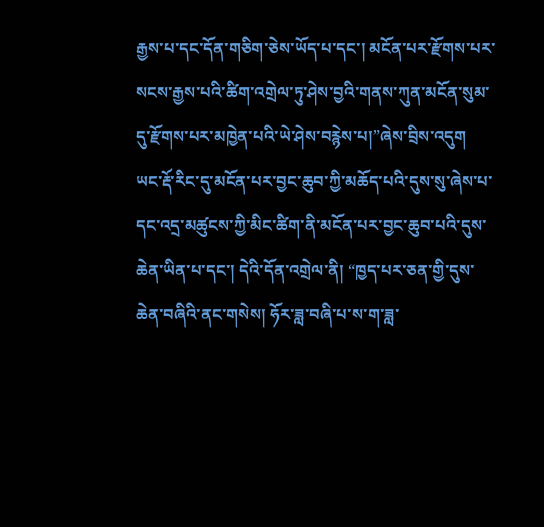རྒྱས་པ་དང་དོན་གཅིག་ཅེས་ཡོད་པ་དང་། མངོན་པར་རྫོགས་པར་སངས་རྒྱས་པའི་ཚིག་འགྲེལ་ཏུ་ཤེས་བྱའི་གནས་ཀུན་མངོན་སུམ་དུ་རྫོགས་པར་མཁྱེན་པའི་ཡེ་ཤེས་བརྙེས་པ།”ཞེས་བྲིས་འདུག ཡང་རྡོ་རིང་དུ་མངོན་པར་བྱང་ཆུབ་ཀྱི་མཆོད་པའི་དུས་སུ་ཞེས་པ་དང་འདྲ་མཚུངས་ཀྱི་མིང་ཚིག་ནི་མངོན་པར་བྱང་ཆུབ་པའི་དུས་ཆེན་ཡིན་པ་དང་། དེའི་དོན་འགྲེལ་ནི། “ཁྱད་པར་ཅན་གྱི་དུས་ཆེན་བཞིའི་ནང་གསེས། ཧོར་ཟླ་བཞི་པ་ས་ག་ཟླ་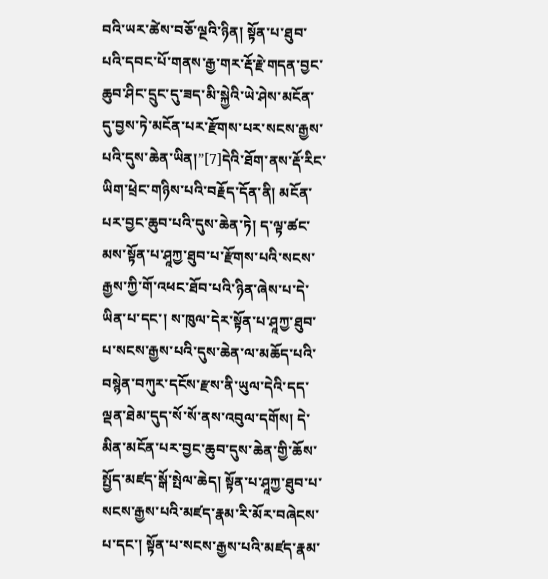བའི་ཡར་ཚེས་བཅོ་ལྔའི་ཉིན། སྟོན་པ་ཐུབ་པའི་དབང་པོ་གནས་རྒྱ་གར་རྡོ་རྗེ་གདན་བྱང་ཆུབ་ཤིང་དྲུང་དུ་ཟད་མི་སྐྱེའི་ཡེ་ཤེས་མངོན་དུ་བྱས་ཏེ་མངོན་པར་རྫོགས་པར་སངས་རྒྱས་པའི་དུས་ཆེན་ཡིན།”[7]དེའི་ཐོག་ནས་རྡོ་རིང་ཡིག་ཕྲེང་གཉིས་པའི་བརྗོད་དོན་ནི། མངོན་པར་བྱང་ཆུབ་པའི་དུས་ཆེན་ཏེ། ད་ལྟ་ཚང་མས་སྟོན་པ་ཤཱཀྱ་ཐུབ་པ་རྫོགས་པའི་སངས་རྒྱས་ཀྱི་གོ་འཕང་ཐོབ་པའི་ཉིན་ཞེས་པ་དེ་ཡིན་པ་དང་། ས་ཁུལ་དེར་སྟོན་པ་ཤཱཀྱ་ཐུབ་པ་སངས་རྒྱས་པའི་དུས་ཆེན་ལ་མཆོད་པའི་བསྙེན་བཀུར་དངོས་རྫས་ནི་ཡུལ་དེའི་དད་ལྡན་ཐེམ་དུད་སོ་སོ་ནས་འབུལ་དགོས། དེ་མིན་མངོན་པར་བྱང་ཆུབ་དུས་ཆེན་གྱི་ཆོས་སྤྱོད་མཛད་སྒོ་སྤེལ་ཆེད། སྟོན་པ་ཤཱཀྱ་ཐུབ་པ་སངས་རྒྱས་པའི་མཛད་རྣམ་རི་མོར་བཞེངས་པ་དང་། སྟོན་པ་སངས་རྒྱས་པའི་མཛད་རྣམ་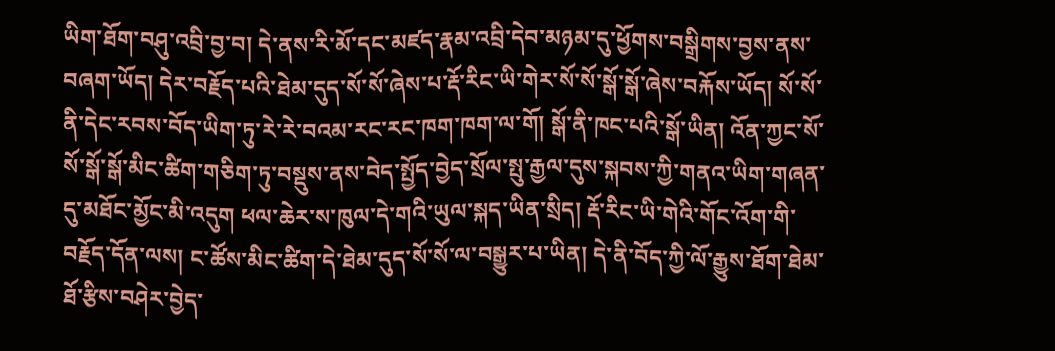ཡིག་ཐོག་བཤུ་འབྲི་བྱ་བ། དེ་ནས་རི་མོ་དང་མཛད་རྣམ་འབྲི་དེབ་མཉམ་དུ་ཕྱོགས་བསྒྲིགས་བྱས་ནས་བཞག་ཡོད། དེར་བརྗོད་པའི་ཐེམ་དུད་སོ་སོ་ཞེས་པ་རྡོ་རིང་ཡི་གེར་སོ་སོ་སྒོ་སྒོ་ཞེས་བརྐོས་ཡོད། སོ་སོ་ནི་དེང་རབས་བོད་ཡིག་ཏུ་རེ་རེ་བའམ་རང་རང་ཁག་ཁག་ལ་གོ། སྒོ་ནི་ཁང་པའི་སྒོ་ཡིན། འོན་ཀྱང་སོ་སོ་སྒོ་སྒོ་མིང་ཚིག་གཅིག་ཏུ་བསྡུས་ནས་བེད་སྤྱོད་བྱེད་སྲོལ་སྤུ་རྒྱལ་དུས་སྐབས་ཀྱི་གནའ་ཡིག་གཞན་དུ་མཐོང་མྱོང་མི་འདུག ཕལ་ཆེར་ས་ཁུལ་དེ་གའི་ཡུལ་སྐད་ཡིན་སྲིད། རྡོ་རིང་ཡི་གེའི་གོང་འོག་གི་བརྗོད་དོན་ལས། ང་ཚོས་མིང་ཚིག་དེ་ཐེམ་དུད་སོ་སོ་ལ་བསྒྱུར་པ་ཡིན། དེ་ནི་བོད་ཀྱི་ལོ་རྒྱུས་ཐོག་ཐེམ་ཐོ་རྩིས་བཤེར་བྱེད་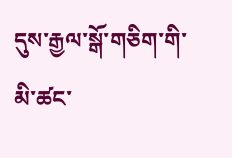དུས་རྒྱལ་སྒོ་གཅིག་གི་མི་ཚང་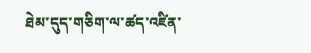ཐེམ་དུད་གཅིག་ལ་ཚད་འཛིན་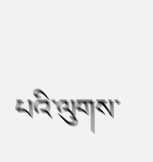པའི་ལུགས་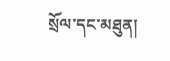སྲོལ་དང་མཐུན།